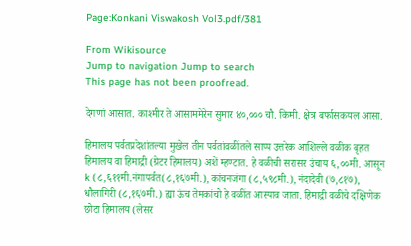Page:Konkani Viswakosh Vol3.pdf/381

From Wikisource
Jump to navigation Jump to search
This page has not been proofread.

देगणां आसात. काश्मीर ते आसाममेरेन सुमार ४०,००० चौ. किमी. क्षेत्र बर्फासकयल आसा.

हिमालय पर्वतप्रदेशांतल्या मुखेल तीन पर्वतांवळींतले साप्प उत्तरेक आशिल्ले वळीक बृहत हिमालय वा हिमाद्री (ग्रेटर हिमालय) अशें म्हण्टात. हे वळीची सरासर उंचाय ६,००मी. आसून k (८,६११मी.नंगापर्वत(८,१६७मी.), कांचनजंगा (८,५९८मी.), नंदादेवी (७,८१७), धौलागिरी (८,१६७मी.) ह्या ऊंच तेमकांचो हे वळींत आस्पाव जाता. हिमाद्री वळीचे दक्षिणेक छोटा हिमालय (लेसर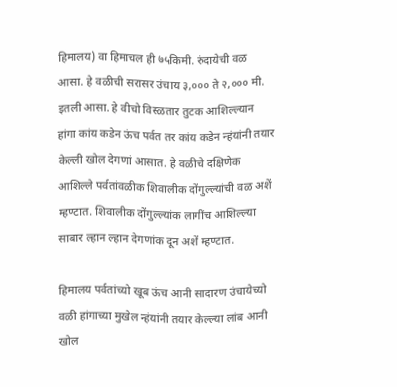हिमालय) वा हिमाचल ही ७५किमी. रुंदायेची वळ आसा. हे वळीची सरासर उंचाय ३,००० ते २,००० मी. इतली आसा. हे वीचो विस्ळतार तुटक आशिल्ल्यान हांगा कांय कडेन ऊंच पर्वत तर कांय कडेन न्हंयांनी तयार केल्ली खोल देगणां आसात. हे वळीचे दक्षिणेक आशिल्ले पर्वतांवळीक शिवालीक दोंगुल्ल्यांची वळ अशें म्हण्टात. शिवालीक दोंगुल्ल्यांक लागींच आशिल्ल्या साबार ल्हान ल्हान देगणांक दून अशें म्हण्टात.

हिमालय पर्वतांच्यो खूब ऊंच आनी सादारण उंचायेच्यो वळी हांगाच्या मुखेल न्हंयांनी तयार केल्ल्या लांब आनी खोल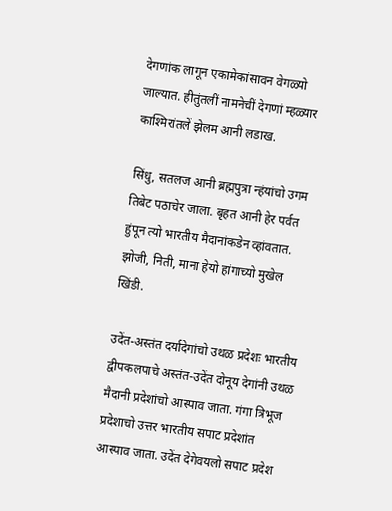देगणांक लागून एकामेकांसावन वेगळ्यो जाल्यात. हीतुंतलीं नामनेचीं देगणां म्हळ्यार काश्मिरांतलें झेलम आनी लडाख.

सिंधु, सतलज आनी ब्रह्मपुत्रा न्हंयांचो उगम तिबेट पठाचेर जाला. बृहत आनी हेर पर्वत हुंपून त्यो भारतीय मैदानांकडेन व्हांवतात. झोजी, निती, माना हेयो हांगाच्यो मुखेल खिंडी.

उदेंत-अस्तंत दर्यादेगांचो उथळ प्रदेशः भारतीय द्वीपकलपाचे अस्तंत-उदेंत दोनूय देगांनी उथळ मैदानी प्रदेशांचो आस्पाव जाता. गंगा त्रिभूज प्रदेशाचो उत्तर भारतीय सपाट प्रदेशांत आस्पाव जाता. उदेंत देगेवयलो सपाट प्रदेश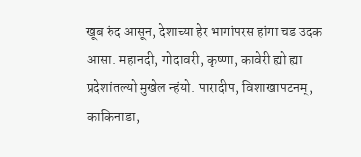खूब रुंद आसून, देशाच्या हेर भागांपरस हांगा चड उदक आसा. महानदी, गोदावरी, कृष्णा, कावेरी ह्यो ह्या प्रदेशांतल्यो मुखेल न्हंयो. पारादीप, विशाखापटनम्, काकिनाडा,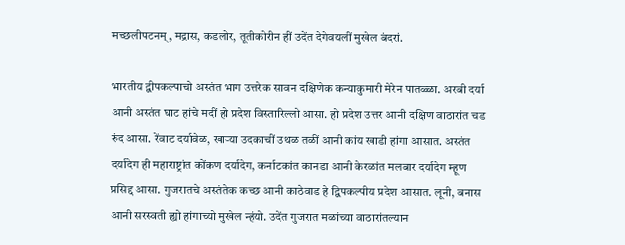मच्छलीपटनम्, मद्रास, कडलोर, तूतीकोरीन हीं उदेंत देगेवयलीं मुखेल बंदरां.

भारतीय द्वीपकल्पाचो अस्तंत भाग उत्तरेक सावन दक्षिणेक कन्याकुमारी मेरेन पातळ्ळा. अरबी दर्या आनी अस्तंत घाट हांचे मदीं हो प्रदेश विस्तारिल्लो आसा. हो प्रदेश उत्तर आनी दक्षिण वाठारांत चड रुंद आसा. रेंवाट दर्यावेळ, खाऱ्या उदकाचीं उथळ तळीं आनी कांय खाडी हांगा आसात. अस्तंत दर्यादेग ही महाराष्ट्रांत कोंकण दर्यादेग, कर्नाटकांत कानडा आनी केरळांत मलबार दर्यादेग म्हूण प्रसिद्द आसा. गुजरातचे अस्तंतेक कच्छ आनी काठेवाड हे द्विपकल्पीय प्रदेश आसात. लूनी, बनास आनी सरस्वती ह्यो हांगाच्यो मुखेल न्हंयो. उदेंत गुजरात मळांच्या वाठारांतल्यान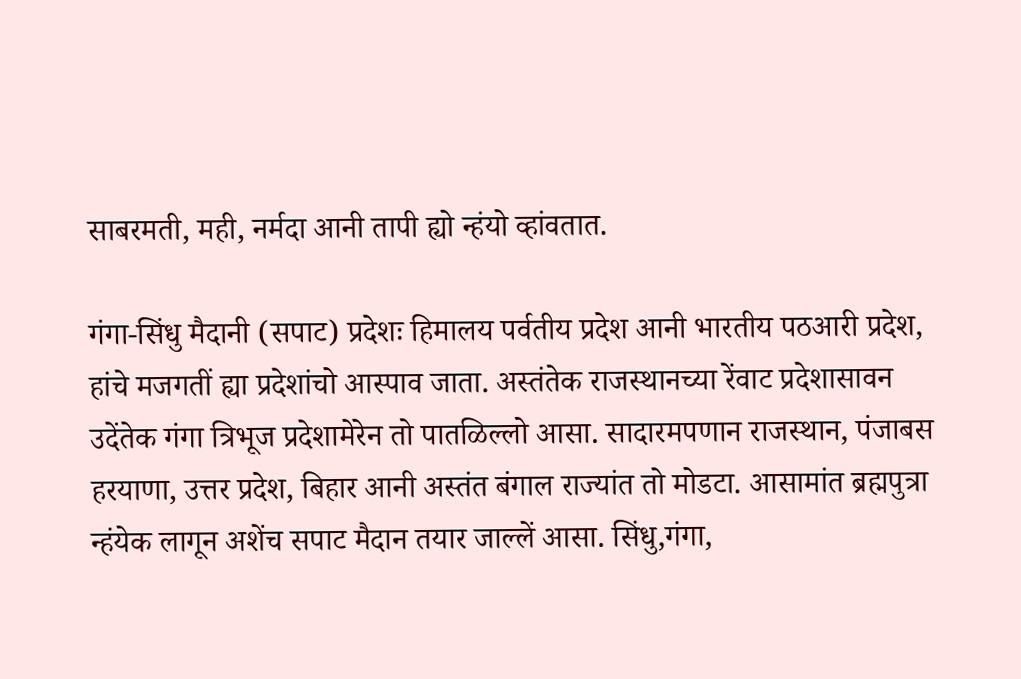साबरमती, मही, नर्मदा आनी तापी ह्यो न्हंयो व्हांवतात.

गंगा-सिंधु मैदानी (सपाट) प्रदेशः हिमालय पर्वतीय प्रदेश आनी भारतीय पठआरी प्रदेश, हांचे मजगतीं ह्या प्रदेशांचो आस्पाव जाता. अस्तंतेक राजस्थानच्या रेंवाट प्रदेशासावन उदेंतेक गंगा त्रिभूज प्रदेशामेरेन तो पातळिल्लो आसा. सादारमपणान राजस्थान, पंजाबस हरयाणा, उत्तर प्रदेश, बिहार आनी अस्तंत बंगाल राज्यांत तो मोडटा. आसामांत ब्रह्मपुत्रा न्हंयेक लागून अशेंच सपाट मैदान तयार जाल्लें आसा. सिंधु,गंगा,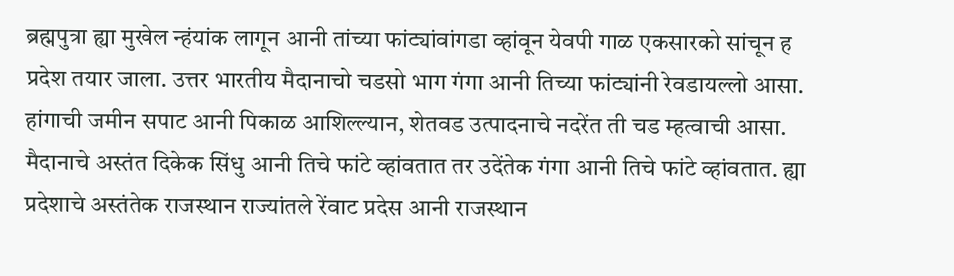ब्रह्मपुत्रा ह्या मुखेल न्हंयांक लागून आनी तांच्या फांट्यांवांगडा व्हांवून येवपी गाळ एकसारको सांचून ह प्रदेश तयार जाला. उत्तर भारतीय मैदानाचो चडसो भाग गंगा आनी तिच्या फांट्यांनी रेवडायल्लो आसा. हांगाची जमीन सपाट आनी पिकाळ आशिल्ल्यान, शेतवड उत्पादनाचे नदरेंत ती चड म्हत्वाची आसा. मैदानाचे अस्तंत दिकेक सिंधु आनी तिचे फांटे व्हांवतात तर उदेंतेक गंगा आनी तिचे फांटे व्हांवतात. ह्या प्रदेशाचे अस्तंतेक राजस्थान राज्यांतले रेंवाट प्रदेस आनी राजस्थान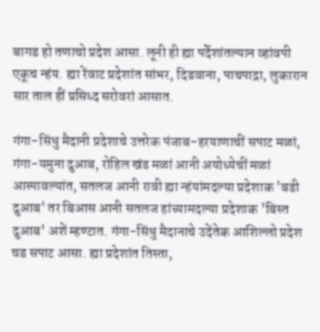बागड हो तणाचो प्रदेश आसा. लूनी ही ह्या पर्देशांतल्यान व्हांवपी एकूच न्हंय. ह्या रेंवाट प्रदेशांत सांभर, दिडवाना, पाचपाद्रा, लुकारान सार ताल हीं प्रसिध्द सरोवरां आसात.

गंगा-सिंधु मैदानी प्रदेशाचे उत्तरेक पंजाब-हरयाणाचीं सपाट मळां, गंगा-यमुना दुआब, रोहिल खंड मळां आनी अयोध्येचीं मळां आस्पावल्यांत, सतलज आनी रावी ह्या न्हंयांमदल्या प्रदेशाक 'बडी दुआब' तर बिआस आनी सतलज हांच्यामदल्या प्रदेशाक 'बिस्त दुआब' अशें म्हण्टात. गंगा-सिंधु मैदानाचे उदेंतेक आशिल्लो प्रदेश चड सपाट आसा. ह्या प्रदेशांत तिस्ता,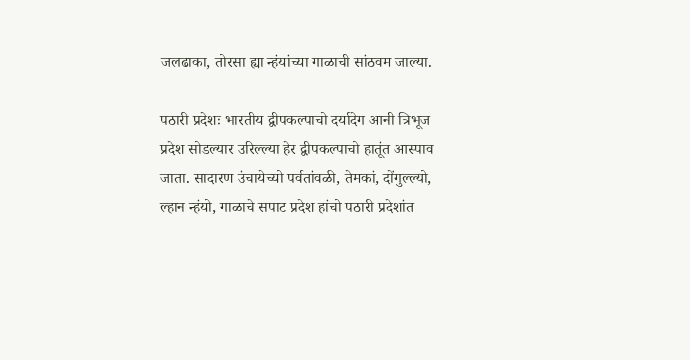जलढाका, तोरसा ह्या न्हंयांच्या गाळाची सांठवम जाल्या.

पठारी प्रदेशः भारतीय द्वीपकल्पाचो दर्यादेग आनी त्रिभूज प्रदेश सोडल्यार उरिल्ल्या हेर द्वीपकल्पाचो हातूंत आस्पाव जाता. सादारण उंचायेच्यो पर्वतांवळी, तेमकां, दोंगुल्ल्यो, ल्हान न्हंयो, गाळाचे सपाट प्रदेश हांचो पठारी प्रदेशांत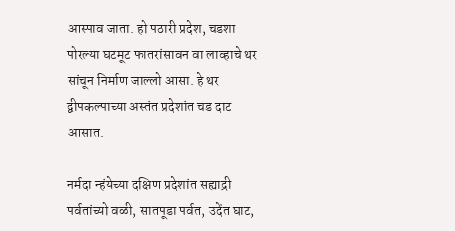आस्पाव जाता. हो पठारी प्रदेश, चडशा पोरल्या घटमूट फातरांसावन वा लाव्हाचे थर सांचून निर्माण जाल्लो आसा. हे थर द्वीपकल्पाच्या अस्तंत प्रदेशांत चड दाट आसात.

नर्मदा न्हंयेच्या दक्षिण प्रदेशांत सह्याद्री पर्वतांच्यो वळी, सातपूडा पर्वत, उदेंत घाट,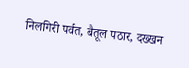निलगिरी पर्वत, बैतूल पठार, दख्खन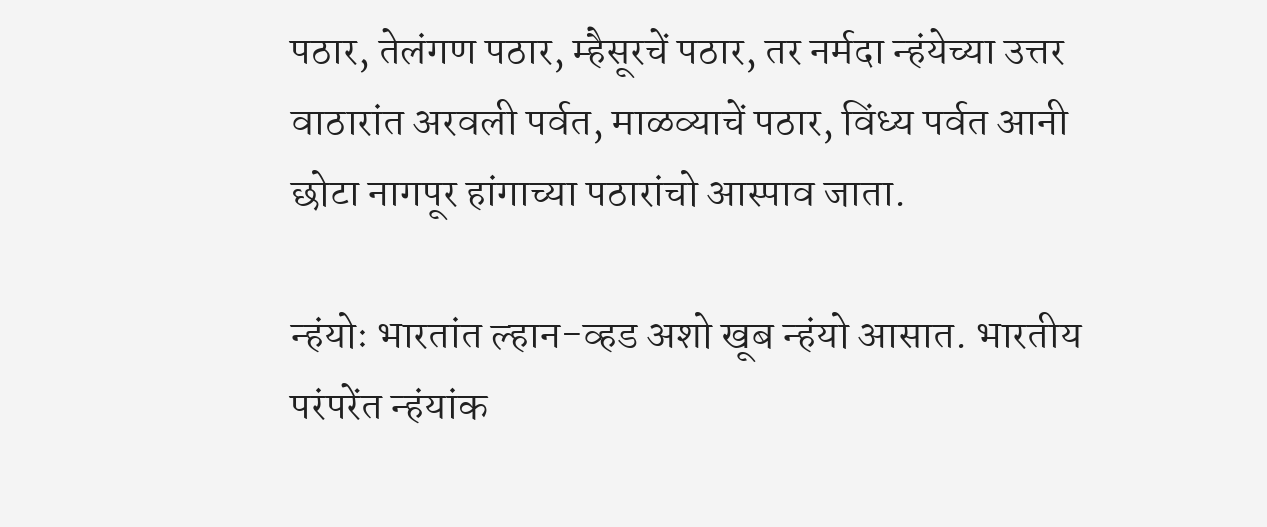पठार, तेलंगण पठार, म्हैसूरचें पठार, तर नर्मदा न्हंयेच्या उत्तर वाठारांत अरवली पर्वत, माळव्याचें पठार, विंध्य पर्वत आनी छोटा नागपूर हांगाच्या पठारांचो आस्पाव जाता.

न्हंयोः भारतांत ल्हान-व्हड अशो खूब न्हंयो आसात. भारतीय परंपरेंत न्हंयांक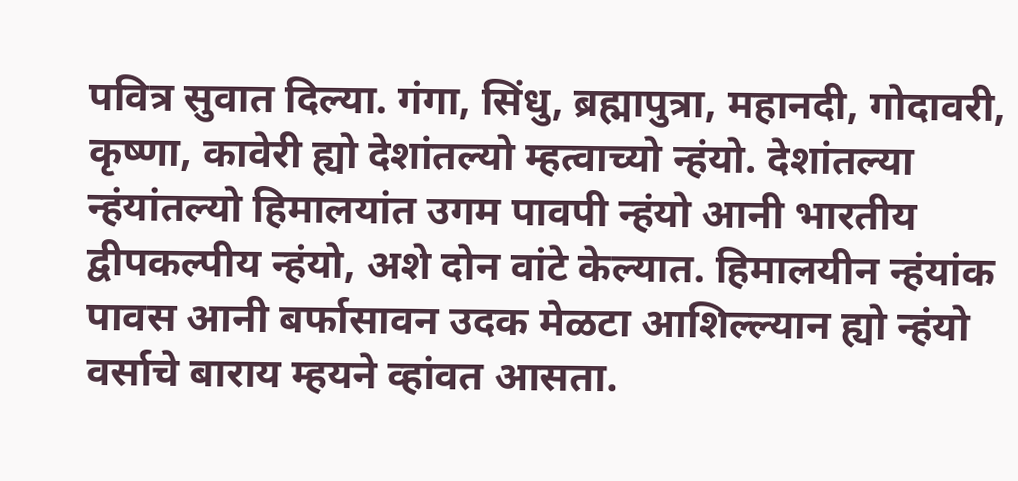पवित्र सुवात दिल्या. गंगा, सिंधु, ब्रह्मापुत्रा, महानदी, गोदावरी, कृष्णा, कावेरी ह्यो देशांतल्यो म्हत्वाच्यो न्हंयो. देशांतल्या न्हंयांतल्यो हिमालयांत उगम पावपी न्हंयो आनी भारतीय द्वीपकल्पीय न्हंयो, अशे दोन वांटे केल्यात. हिमालयीन न्हंयांक पावस आनी बर्फासावन उदक मेळटा आशिल्ल्यान ह्यो न्हंयो वर्साचे बाराय म्हयने व्हांवत आसता.